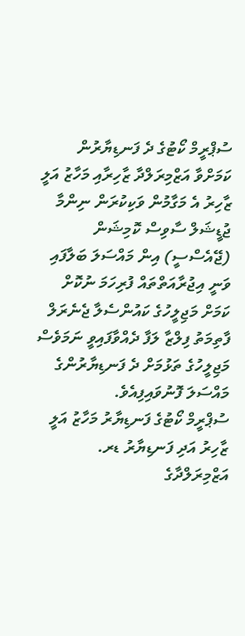ސުޕްރީމް ކޯޓުގެ ދެ ފަނޑިޔާރުން ކަމަށްވާ އަޒްމިރަލްދާ ޒާހިރާއި މަހާޒު އަލީ ޒާހިރު އެ މަގާމުން ވަކިކުރަން ނިންމާ ޖުޑީޝަލް ސާވިސް ކޮމިޝަން (ޖޭއެސްސީ) އިން މައްސަލަ ބަލާފައި ވަނީ އިޖުރާއަތްތައް ފުރިހަމަ ނުކޮށް ކަމަށް މަޖިލީހުގެ ކައުންސެލާ ޖެނެރަލް ފާތިމަތު ފިލްޒާ ލަފާ ދެއްވާފައިވީ ނަމަވެސް މަޖިލީހުގެ ތަޅުމަށް ދެ ފަނޑިޔާރުންގެ މައްސަލަ ފޮނުވައިފިއެވެ.
ސުޕްރީމް ކޯޓުގެ ފަނޑިޔާރު މަހާޒު އަލީ ޒާހިރު އަދި ފަނޑިޔާރު ޑރ. އަޒްމިރަލްދާގެ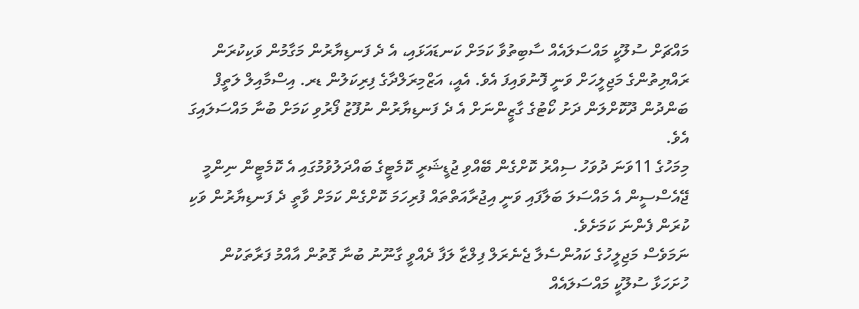މައްޗަށް ސުލޫކީ މައްސަލައެއް ސާބިތުވާ ކަމަށް ކަނޑައަޅައި، އެ ދެ ފަނޑިޔާރުން މަގާމުން ވަކިކުރަން ރައްޔިތުންގެ މަޖިލީހަށް ވަނީ ފޮނުވައިފަ އެވެ. އެއީ، އަޒްމިރަލްދާގެ ފިރިކަލުން ޑރ. އިސްމާއިލް ލަތީފް ބަންދުން ދޫކޮށްލަން ދަށު ކޯޓުގެ ގާޒީންނަށް އެ ދެ ފަނޑިޔާރުން ނުފޫޒު ފޯރުވި ކަމަށް ބުނާ މައްސަލައިގަ އެވެ.
މިމަހުގެ 11ވަނަ ދުވަހު ސިއްރު ކޮށްގެން ބޭއްވި ޖުޑީޝަރީ ކޮމެޓީގެ ބައްދަލުވުމުގައި އެ ކޮމެޓީން ނިންމީ ޖޭއެސްސީން އެ މައްސަލަ ބަލާފައި ވަނީ އިޖުރާއަތްތައް ފުރިހަމަ ކޮށްގެން ކަމަށް ވާތީ ދެ ފަނޑިޔާރުން ވަކި ކުރަން ފެންނަ ކަމަށެވެ.
ނަމަވެސް މަޖިލީހުގެ ކައުންސެލާ ޖެނެރަލް ފިލްޒާ ލަފާ ދެއްވީ ގާނޫނު ބުނާ ގޮތުން އާއްމު ފަރާތަކުން ހުށަހަޅާ ސުލޫކީ މައްސަލައެއް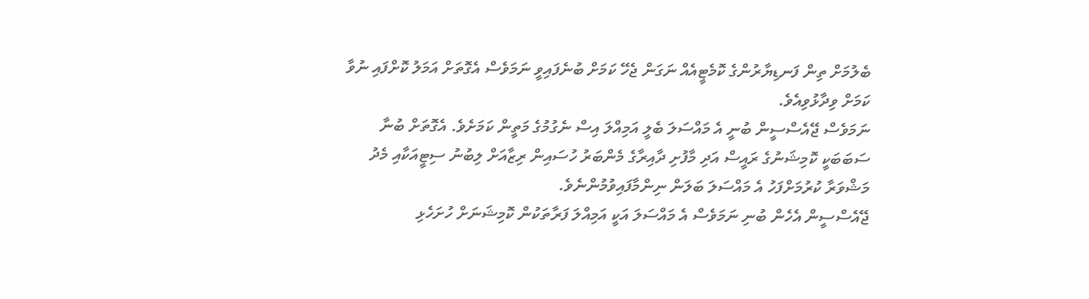ބެލުމަށް ތިން ފަނޑިޔާރުންގެ ކޮމެޓީއެއް ނަގަން ޖެހޭ ކަމަށް ބުނެފައިވީ ނަމަވެސް އެގޮތަށް އަމަލު ކޮށްފައި ނުވާ ކަމަށް ވިދާޅުވިއެވެ.
ނަމަވެސް ޖޭއެސްސީން ބުނީ އެ މައްސަލަ ބެލީ އަމިއްލަ އިސް ނެގުމުގެ މަތީން ކަމަށެވެ. އެގޮތަށް ބުނާ ސަބަބަކީ ކޮމިޝަނުގެ ރައީސް އަދި މާފުށި ދާއިރާގެ މެންބަރު ހުސައިން ރިޒާއަށް ލިބުނު ސިޓީއަކާއި މެދު މަޝްވަރާ ކުރުމަށްފަހު އެ މައްސަލަ ބަލަން ނިންމާފައިވުމުންނެވެ.
ޖޭއެސްސީން އެހެން ބުނި ނަމަވެސް އެ މައްސަލަ އަކީ އަމިއްލަ ފަރާތަކުން ކޮމިޝަނަށް ހުށަހެޅި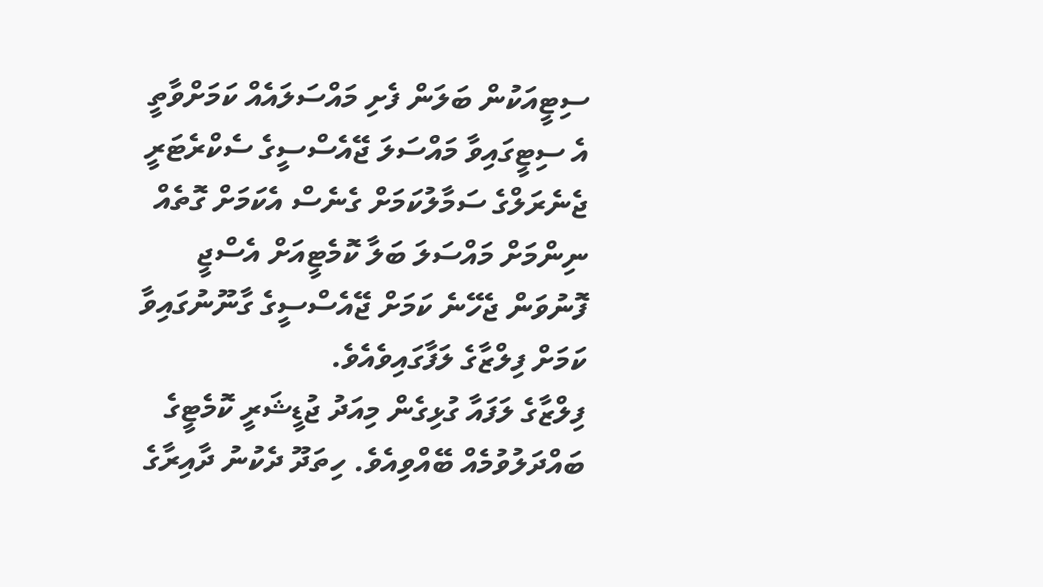ސިޓީއަކުން ބަލަން ފެށި މައްސަލައެއް ކަމަށްވާތީ އެ ސިޓީގައިވާ މައްސަލަ ޖޭއެސްސީގެ ސެކްރެޓަރީ ޖެނެރަލްގެ ސަމާލުކަމަށް ގެނެސް އެކަމަށް ގޮތެއް ނިންމަށް މައްސަލަ ބަލާ ކޮމެޓީއަށް އެސްޖީ ފޮނުވަން ޖެހޭނެ ކަމަށް ޖޭއެސްސީގެ ގާނޫނުގައިވާ ކަމަށް ފިލްޒާގެ ލަފާގައިވެއެވެ.
ފިލްޒާގެ ލަފައާ ގުޅިގެން މިއަދު ޖުޑީޝަރީ ކޮމެޓީގެ ބައްދަލުވުމެއް ބޭއްވިއެވެ. ހިތަދޫ ދެކުނު ދާއިރާގެ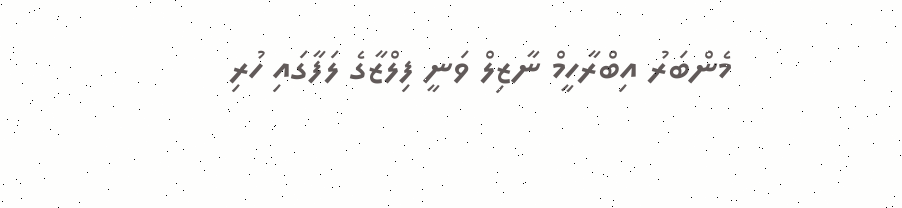މެންބަރު އިބްރާހީމް ނާޒިލް ވަނީ ފިލްޒާގެ ލަފާގައި ހުރި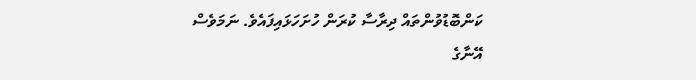ކަންބޮޑުވުންތައް ދިރާސާ ކުރަން ހުށަހަޅައިފައެވެ. ނަމަވެސް އޭނާގެ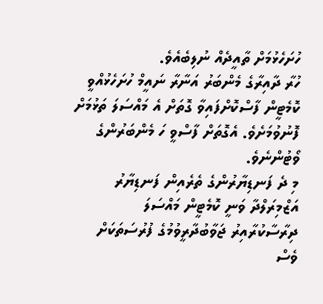ހުށަހެޅުމަށް ތާއީދެއް ނުލިބެއެވެ.
ހުރާ ދާއިރާގެ މެންބަރު އަނާރާ ނައީމް ހުށަހެޅުއްވީ ކޮމެޓީން ފާސްކޮށްފައިވާ ގޮތަށް އެ މައްސަލަ ތަޅުމަށް ފޮނުވުމަށެވެ. އެގޮތަށް ފާސްވީ ހަ މެންބަރުންގެ ވޯޓުންނެވެ.
މި ދެ ފަނޑިޔާރުންގެ ތެރެއިން ފަނޑިޔާރު އަޒްމިރަލްދާ ވަނީ ކޮމެޓީން މައްސަލަ ދިރާސާކުރާއިރު ޖަވާބުދާރީވުމުގެ ފުރުސަތަކަށް ވެސް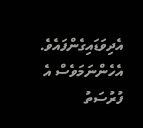އެދިވަޑައިގެންފައެވެ. އެހެންނަމަވެސް އެ ފުރުސަތު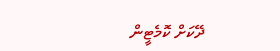ދޭކަށް ކޮމެޓީން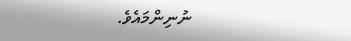ނުނިންމައެވެ.